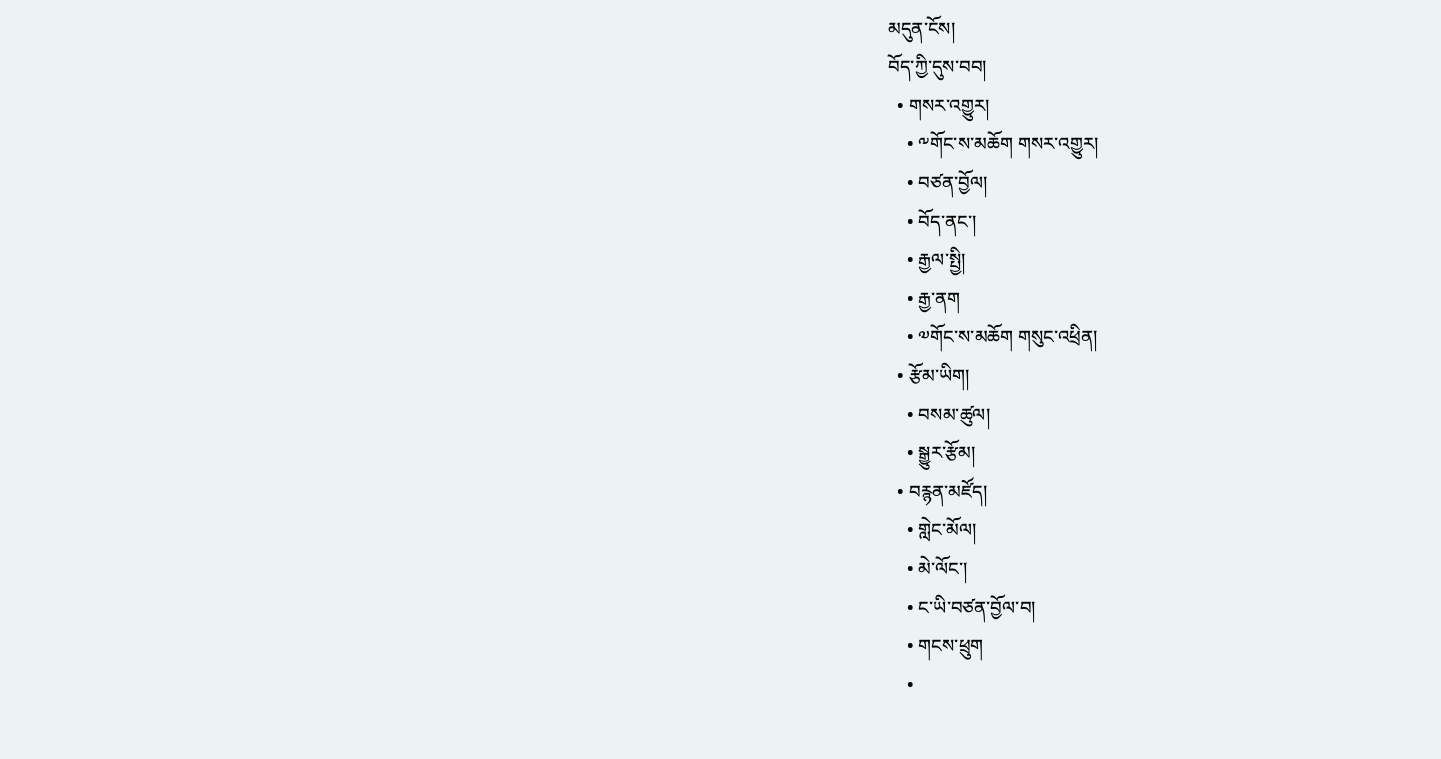མདུན་ངོས།
བོད་ཀྱི་དུས་བབ།
  • གསར་འགྱུར།
    • ༸གོང་ས་མཆོག གསར་འགྱུར།
    • བཙན་བྱོལ།
    • བོད་ནང་།
    • རྒྱལ་སྤྱི།
    • རྒྱ་ནག
    • ༧གོང་ས་མཆོག གསུང་འཕྲིན།
  • རྩོམ་ཡིག།
    • བསམ་ཚུལ།
    • སྒྱུར་རྩོམ།
  • བརྙན་མཛོད།
    • གླེང་མོལ།
    • མེ་ལོང་།
    • ང་ཡི་བཙན་བྱོལ་བ།
    • གངས་ཕྲུག
    •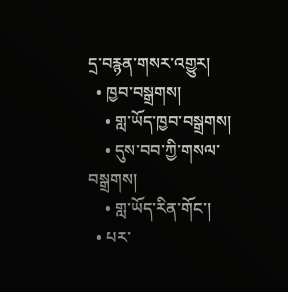དྲ་བརྙན་གསར་འགྱུར།
  • ཁྱབ་བསྒྲགས།
    • གླ་ཡོད་ཁྱབ་བསྒྲགས།
    • དུས་བབ་ཀྱི་གསལ་བསྒྲགས།
    • གླ་ཡོད་རིན་གོང་།
  • པར་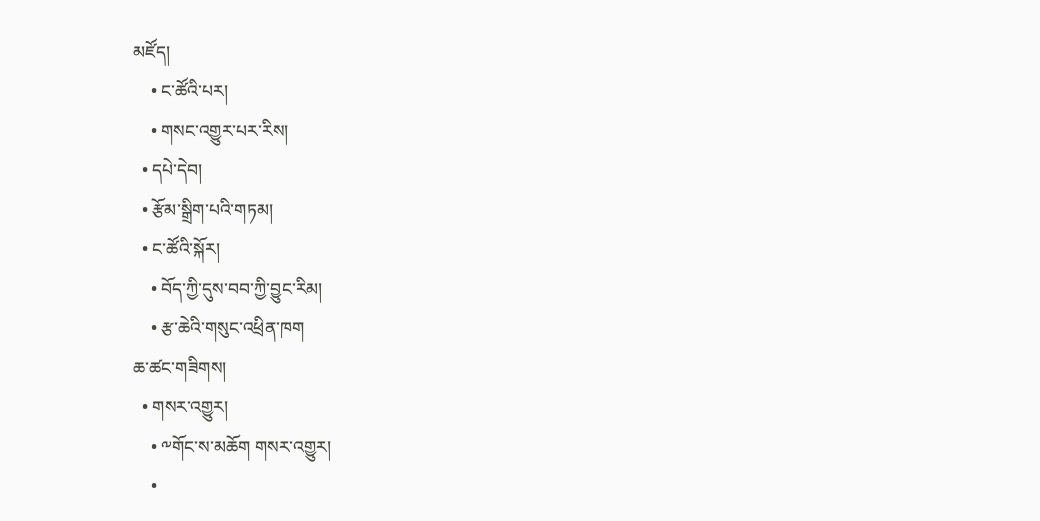མཛོད།
    • ང་ཚོའི་པར།
    • གསང་འགྱུར་པར་རིས།
  • དཔེ་དེབ།
  • རྩོམ་སྒྲིག་པའི་གཏམ།
  • ང་ཚོའི་སྐོར།
    • བོད་ཀྱི་དུས་བབ་ཀྱི་བྱུང་རིམ།
    • རྩ་ཆེའི་གསུང་འཕྲིན་ཁག
ཆ་ཚང་གཟིགས།
  • གསར་འགྱུར།
    • ༸གོང་ས་མཆོག གསར་འགྱུར།
    •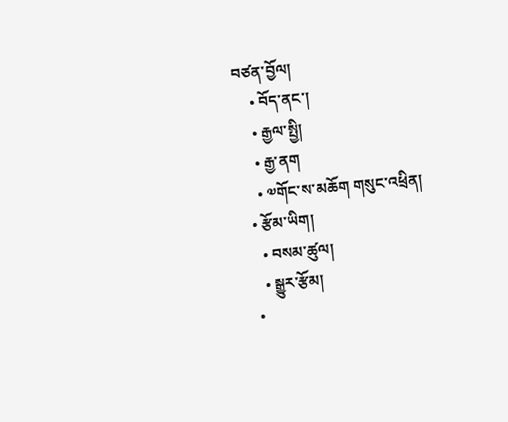བཙན་བྱོལ།
    • བོད་ནང་།
    • རྒྱལ་སྤྱི།
    • རྒྱ་ནག
    • ༧གོང་ས་མཆོག གསུང་འཕྲིན།
  • རྩོམ་ཡིག།
    • བསམ་ཚུལ།
    • སྒྱུར་རྩོམ།
  •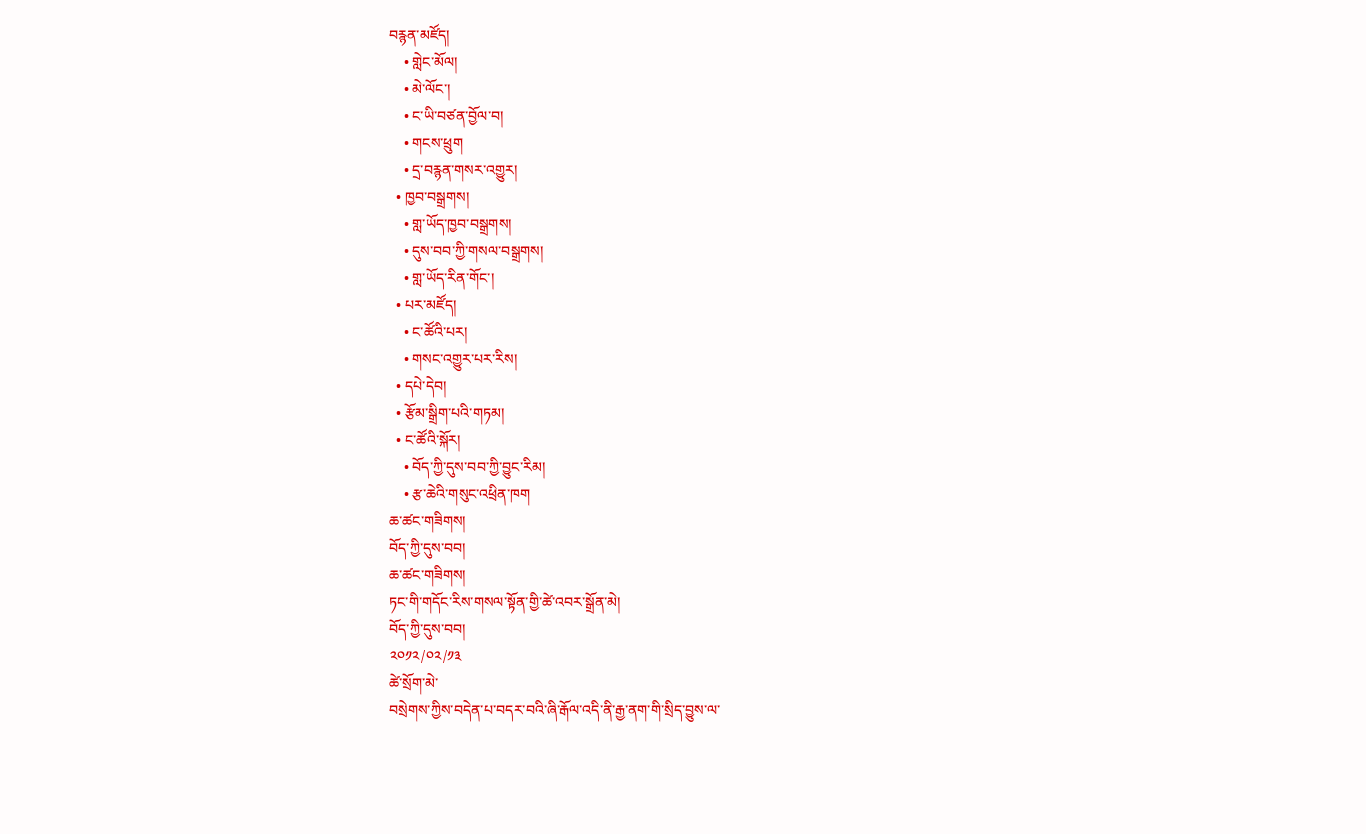བརྙན་མཛོད།
    • གླེང་མོལ།
    • མེ་ལོང་།
    • ང་ཡི་བཙན་བྱོལ་བ།
    • གངས་ཕྲུག
    • དྲ་བརྙན་གསར་འགྱུར།
  • ཁྱབ་བསྒྲགས།
    • གླ་ཡོད་ཁྱབ་བསྒྲགས།
    • དུས་བབ་ཀྱི་གསལ་བསྒྲགས།
    • གླ་ཡོད་རིན་གོང་།
  • པར་མཛོད།
    • ང་ཚོའི་པར།
    • གསང་འགྱུར་པར་རིས།
  • དཔེ་དེབ།
  • རྩོམ་སྒྲིག་པའི་གཏམ།
  • ང་ཚོའི་སྐོར།
    • བོད་ཀྱི་དུས་བབ་ཀྱི་བྱུང་རིམ།
    • རྩ་ཆེའི་གསུང་འཕྲིན་ཁག
ཆ་ཚང་གཟིགས།
བོད་ཀྱི་དུས་བབ།
ཆ་ཚང་གཟིགས།
ཏང་གི་གདོང་རིས་གསལ་སྟོན་གྱི་ཚེ་འབར་སྒྲོན་མེ།
བོད་ཀྱི་དུས་བབ།
༢༠༡༢/༠༢/༡༣
ཚེ་སྲོག་མེ་
བསྲེགས་ཀྱིས་བདེན་པ་བདར་བའི་ཞི་རྒོལ་འདི་ནི་རྒྱ་ནག་གི་སྲིད་བྱུས་ལ་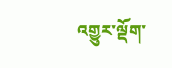འགྱུར་ལྡོག་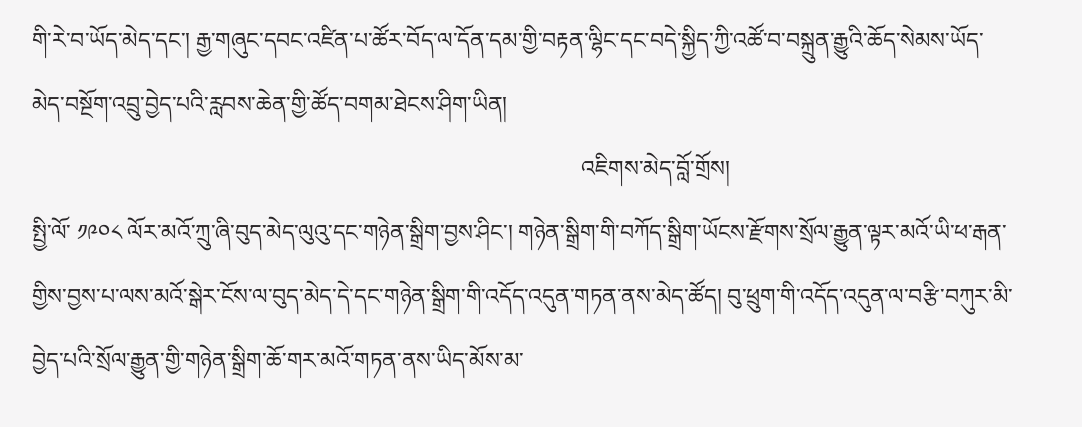གི་རེ་བ་ཡོད་མེད་དང་། རྒྱ་གཞུང་དབང་འཛིན་པ་ཚོར་བོད་ལ་དོན་དམ་གྱི་བརྟན་ལྷིང་དང་བདེ་སྐྱིད་ཀྱི་འཚོ་བ་བསྐྲུན་རྒྱུའི་ཆོད་སེམས་ཡོད་མེད་བསྔོག་འབྲུ་བྱེད་པའི་རླབས་ཆེན་གྱི་ཚོད་བགམ་ཐེངས་ཤིག་ཡིན།
                                                                                                འཇིགས་མེད་བློ་གྲོས།
སྤྱི་ལོ་ ༡༩༠༨ ལོར་མའོ་ཀྲུ་ཞི་བུད་མེད་ལུའུ་དང་གཉེན་སྒྲིག་བྱས་ཤིང་། གཉེན་སྒྲིག་གི་བཀོད་སྒྲིག་ཡོངས་རྫོགས་སྲོལ་རྒྱུན་ལྟར་མའོ་ཡི་ཕ་རྒན་གྱིས་བྱས་པ་ལས་མའོ་སྒེར་ངོས་ལ་བུད་མེད་དེ་དང་གཉེན་སྒྲིག་གི་འདོད་འདུན་གཏན་ནས་མེད་ཚོད། བུ་ཕྲུག་གི་འདོད་འདུན་ལ་བརྩི་བཀུར་མི་བྱེད་པའི་སྲོལ་རྒྱུན་གྱི་གཉེན་སྒྲིག་ཆོ་གར་མའོ་གཏན་ནས་ཡིད་མོས་མ་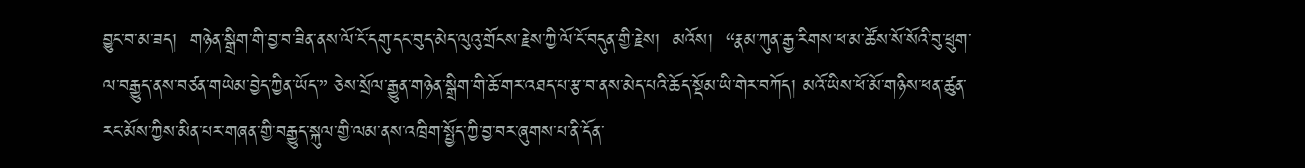བྱུང་བ་མ་ཟད།  གཉེན་སྒྲིག་གི་བྱ་བ་ཟིན་ནས་ལོ་ངོ་དགུ་དང་བུད་མེད་ལུའུ་གྲོངས་རྗེས་ཀྱི་ལོ་ངོ་བདུན་གྱི་རྗེས།  མའོས།  “རྣམ་ཀུན་རྒྱ་རིགས་ཕ་མ་ཚོས་སོ་སོའི་བུ་ཕྲུག་ལ་བརྒྱུད་ནས་བཙན་གཡེམ་བྱེད་ཀྱིན་ཡོད་” ཅེས་སྲོལ་རྒྱུན་གཉེན་སྒྲིག་གི་ཆོ་གར་འཐད་པ་རྩ་བ་ནས་མེད་པའི་ཆོད་སྡོམ་ཡི་གེར་བཀོད། མའོ་ཡིས་ཕོ་མོ་གཉིས་ཕན་ཚུན་རང་མོས་ཀྱིས་མིན་པར་གཞན་གྱི་བརྒྱུད་སྐུལ་གྱི་ལམ་ནས་འཁྲིག་སྤྱོད་ཀྱི་བྱ་བར་ཞུགས་པ་ནི་དོན་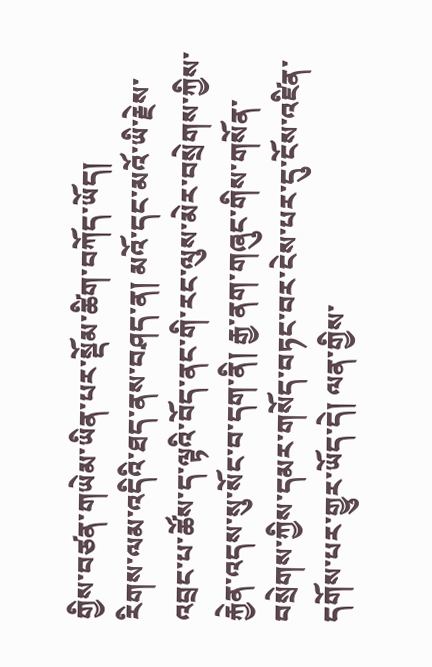གྱིས་བཙན་གཡེམ་ཡིན་པར་སྡོམ་ཚིག་བཀོད་ཡོད།
རིགས་ལམ་འདིའི་ཐད་ནས་བཤད་ན། མའོ་དང་མའོ་ཡི་རྗེས་འབྲང་པ་ཚོས་ད་ལྟའི་བོད་ནང་གི་རང་ལུས་མེར་བསྲེགས་ཀྱིས་རྐྱེན་འདས་སུ་སོང་བ་དག་ནི། རྒྱ་ནག་གཞུང་གིས་གསོན་བསྲེགས་ཀྱིས་དམར་གསོད་བཏང་བར་ངེས་པར་དུ་ངོས་འཛིན་དགོས་པར་གྱུར་ཡོད་དེ། ལན་གྱིས་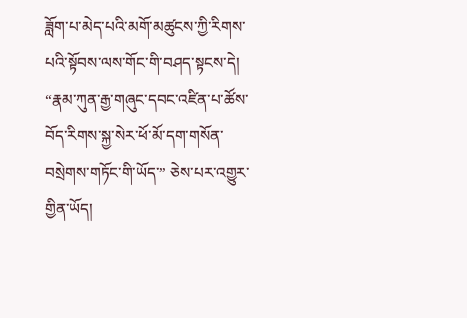ཟློག་པ་མེད་པའི་མགོ་མཚུངས་ཀྱི་རིགས་པའི་སྟོབས་ལས་གོང་གི་བཤད་སྟངས་དེ། “རྣམ་ཀུན་རྒྱ་གཞུང་དབང་འཛིན་པ་ཚོས་བོད་རིགས་སྐྱ་སེར་ཕོ་མོ་དག་གསོན་བསྲེགས་གཏོང་གི་ཡོད་” ཅེས་པར་འགྱུར་གྱིན་ཡོད།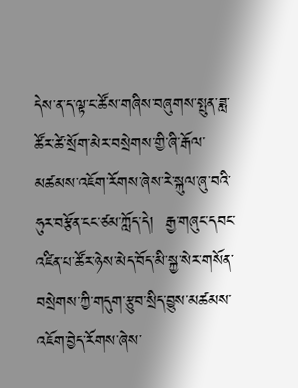དེས་ན་ད་ལྟ་ང་ཚོས་གཞིས་བཞུགས་སྤུན་ཟླ་ཚོར་ཚེ་སྲོག་མེར་བསྲེགས་གྱི་ཞི་རྒོལ་མཚམས་འཇོག་རོགས་ཞེས་རེ་སྐུལ་ཞུ་བའི་ཧུར་བརྩོན་ངང་ཙམ་ཀློད་དེ།  རྒྱ་གཞུང་དབང་འཛིན་པ་ཚོར་ཉེས་མེད་བོད་མི་སྐྱ་སེར་གསོན་བསྲེགས་ཀྱི་གདུག་རྩུབ་སྲིད་བྱུས་མཚམས་འཇོག་བྱེད་རོགས་ཞེས་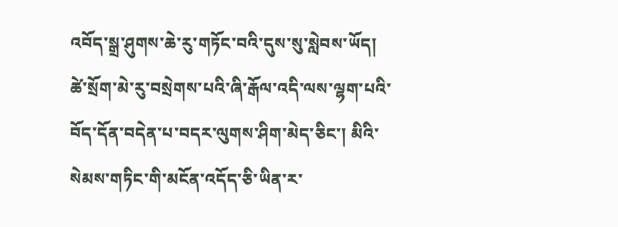འབོད་སྒྲ་ཤུགས་ཆེ་རུ་གཏོང་བའི་དུས་སུ་སླེབས་ཡོད།
ཚེ་སྲོག་མེ་རུ་བསྲེགས་པའི་ཞི་རྒོལ་འདི་ལས་ལྷག་པའི་བོད་དོན་བདེན་པ་བདར་ལུགས་ཤིག་མེད་ཅིང་། མིའི་སེམས་གཏིང་གི་མངོན་འདོད་ཅི་ཡིན་ར་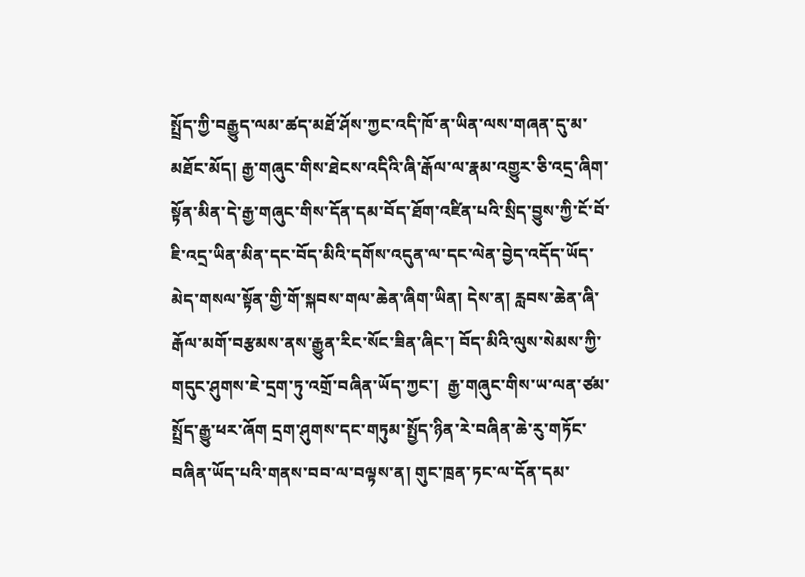སྤྲོད་ཀྱི་བརྒྱུད་ལམ་ཚད་མཐོ་ཤོས་ཀྱང་འདི་ཁོ་ན་ཡིན་ལས་གཞན་དུ་མ་མཐོང་མོད། རྒྱ་གཞུང་གིས་ཐེངས་འདིའི་ཞི་རྒོལ་ལ་རྣམ་འགྱུར་ཅི་འདྲ་ཞིག་སྟོན་མིན་དེ་རྒྱ་གཞུང་གིས་དོན་དམ་བོད་ཐོག་འཛིན་པའི་སྲིད་བྱུས་ཀྱི་ངོ་བོ་ཇི་འདྲ་ཡིན་མིན་དང་བོད་མིའི་དགོས་འདུན་ལ་དང་ལེན་བྱེད་འདོད་ཡོད་མེད་གསལ་སྟོན་གྱི་གོ་སྐབས་གལ་ཆེན་ཞིག་ཡིན། དེས་ན། རླབས་ཆེན་ཞི་རྒོལ་མགོ་བརྩམས་ནས་རྒྱུན་རིང་སོང་ཟིན་ཞིང་། བོད་མིའི་ལུས་སེམས་ཀྱི་གདུང་ཤུགས་ཇེ་དྲག་ཏུ་འགྲོ་བཞིན་ཡོད་ཀྱང་།  རྒྱ་གཞུང་གིས་ཡ་ལན་ཙམ་སྤྲོད་རྒྱུ་ཕར་ཞོག དྲག་ཤུགས་དང་གཏུམ་སྤྱོད་ཉིན་རེ་བཞིན་ཆེ་རུ་གཏོང་བཞིན་ཡོད་པའི་གནས་བབ་ལ་བལྟས་ན། གུང་ཁྲན་ཏང་ལ་དོན་དམ་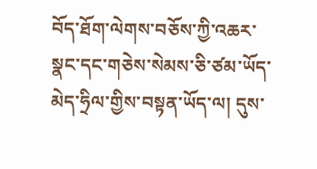བོད་ཐོག་ལེགས་བཅོས་ཀྱི་འཆར་སྣང་དང་གཅེས་སེམས་ཅི་ཙམ་ཡོད་མེད་ཧྲིལ་གྱིས་བསྟན་ཡོད་ལ། དུས་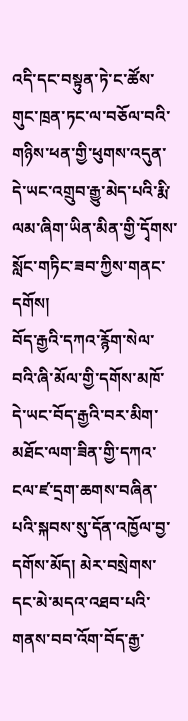འདི་དང་བསྟུན་ཏེ་ང་ཚོས་གུང་ཁྲན་ཏང་ལ་བཅོལ་བའི་གཉིས་ཕན་གྱི་ཕུགས་འདུན་དེ་ཡང་འགྲུབ་རྒྱུ་མེད་པའི་རྨི་ལམ་ཞིག་ཡིན་མིན་གྱི་དྭོགས་སློང་གཏིང་ཟབ་ཀྱིས་གནང་དགོས།
བོད་རྒྱའི་དཀའ་རྙོག་སེལ་བའི་ཞི་མོལ་གྱི་དགོས་མཁོ་དེ་ཡང་བོད་རྒྱའི་བར་མིག་མཐོང་ལག་ཟིན་གྱི་དཀའ་ངལ་ཛ་དྲག་ཆགས་བཞིན་པའི་སྐབས་སུ་དོན་འཁྱོལ་བྱ་དགོས་མོད། མེར་བསྲེགས་དང་མེ་མདའ་འཐབ་པའི་གནས་བབ་འོག་བོད་རྒྱ་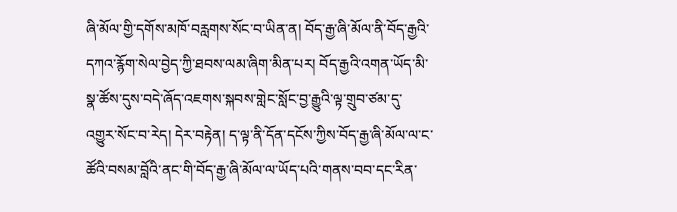ཞི་མོལ་གྱི་དགོས་མཁོ་བརླགས་སོང་བ་ཡིན་ན། བོད་རྒྱ་ཞི་མོལ་ནི་བོད་རྒྱའི་དཀའ་རྙོག་སེལ་བྱེད་ཀྱི་ཐབས་ལམ་ཞིག་མིན་པར། བོད་རྒྱའི་འགན་ཡོད་མི་སྣ་ཚོས་དུས་བདེ་ཞོད་འཇགས་སྐབས་གླེང་སློང་བྱ་རྒྱུའི་ལྟ་གྲུབ་ཙམ་དུ་འགྱུར་སོང་བ་རེད། དེར་བརྟེན། ད་ལྟ་ནི་དོན་དངོས་ཀྱིས་བོད་རྒྱ་ཞི་མོལ་ལ་ང་ཚོའི་བསམ་བློའི་ནང་གི་བོད་རྒྱ་ཞི་མོལ་ལ་ཡོད་པའི་གནས་བབ་དང་རིན་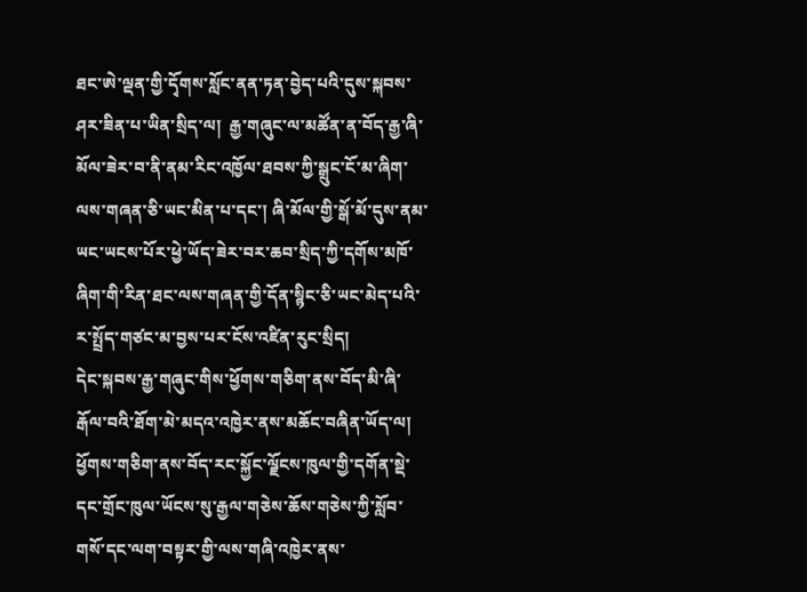ཐང་ཨེ་ལྡན་གྱི་དྭོགས་སློང་ནན་ཏན་བྱེད་པའི་དུས་སྐབས་ཤར་ཟིན་པ་ཡིན་སྲིད་ལ།  རྒྱ་གཞུང་ལ་མཚོན་ན་བོད་རྒྱ་ཞི་མོལ་ཟེར་བ་ནི་ནམ་རིང་འཁྱོལ་ཐབས་ཀྱི་སྒྲུང་ངོ་མ་ཞིག་ལས་གཞན་ཅི་ཡང་མིན་པ་དང་། ཞི་མོལ་གྱི་སྒོ་མོ་དུས་ནམ་ཡང་ཡངས་པོར་ཕྱེ་ཡོད་ཟེར་བར་ཆབ་སྲིད་ཀྱི་དགོས་མཁོ་ཞིག་གི་རིན་ཐང་ལས་གཞན་གྱི་དོན་སྙིང་ཅི་ཡང་མེད་པའི་ར་སྤྲོད་གཙང་མ་བྱས་པར་ངོས་འཛིན་རུང་སྲིད།
དེང་སྐབས་རྒྱ་གཞུང་གིས་ཕྱོགས་གཅིག་ནས་བོད་མི་ཞི་རྒོལ་བའི་ཐོག་མེ་མདའ་འཁྱེར་ནས་མཆོང་བཞིན་ཡོད་ལ། ཕྱོགས་གཅིག་ནས་བོད་རང་སྐྱོང་ལྗོངས་ཁུལ་གྱི་དགོན་སྡེ་དང་གྲོང་ཁུལ་ཡོངས་སུ་རྒྱལ་གཅེས་ཆོས་གཅེས་ཀྱི་སློབ་གསོ་དང་ལག་བསྟར་གྱི་ལས་གཞི་འཁྱེར་ནས་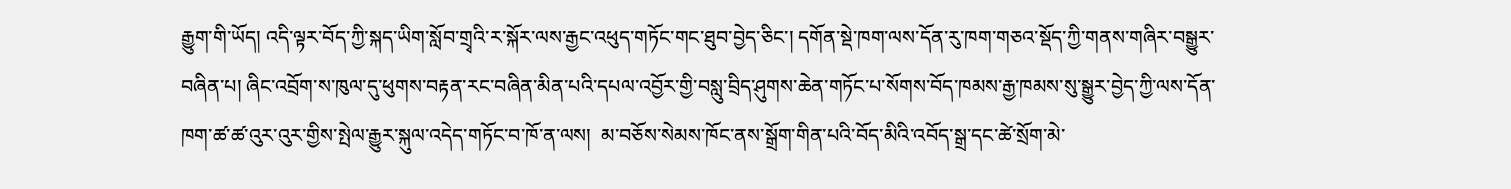རྒྱུག་གི་ཡོད། འདི་ལྟར་བོད་ཀྱི་སྐད་ཡིག་སློབ་གྲྭའི་ར་སྐོར་ལས་རྒྱང་འཕུད་གཏོང་གང་ཐུབ་བྱེད་ཅིང་། དགོན་སྡེ་ཁག་ལས་དོན་རུ་ཁག་གཅའ་སྡོད་ཀྱི་གནས་གཞིར་བསྒྱུར་བཞིན་པ། ཞིང་འབྲོག་ས་ཁུལ་དུ་ཕུགས་བརྟན་རང་བཞིན་མིན་པའི་དཔལ་འབྱོར་གྱི་བསླུ་བྲིད་ཤུགས་ཆེན་གཏོང་པ་སོགས་བོད་ཁམས་རྒྱ་ཁམས་སུ་སྒྱུར་བྱེད་ཀྱི་ལས་དོན་ཁག་ཚ་ཚ་འུར་འུར་གྱིས་སྤེལ་རྒྱུར་སྐུལ་འདེད་གཏོང་བ་ཁོ་ན་ལས།  མ་བཅོས་སེམས་ཁོང་ནས་སྒྲོག་གིན་པའི་བོད་མིའི་འབོད་སྒྲ་དང་ཚེ་སྲོག་མེ་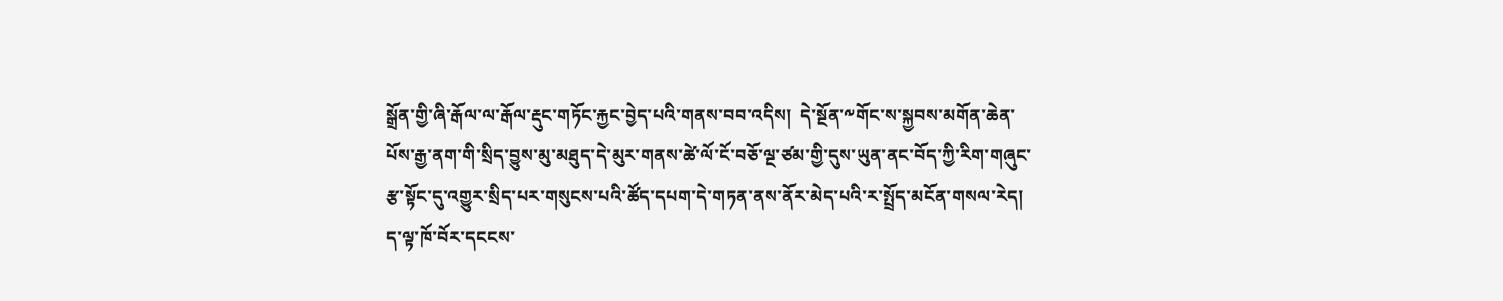སྒྲོན་གྱི་ཞི་རྒོལ་ལ་རྒོལ་རྡུང་གཏོང་རྐྱང་བྱེད་པའི་གནས་བབ་འདིས།  དེ་སྔོན་༸གོང་ས་སྐྱབས་མགོན་ཆེན་པོས་རྒྱ་ནག་གི་སྲིད་བྱུས་མུ་མཐུད་དེ་མུར་གནས་ཚེ་ལོ་ངོ་བཅོ་ལྔ་ཙམ་གྱི་དུས་ཡུན་ནང་བོད་ཀྱི་རིག་གཞུང་རྩ་སྟོང་དུ་འགྱུར་སྲིད་པར་གསུངས་པའི་ཚོད་དཔག་དེ་གཏན་ནས་ནོར་མེད་པའི་ར་སྤྲོད་མངོན་གསལ་རེད།
ད་ལྟ་ཁོ་བོར་དངངས་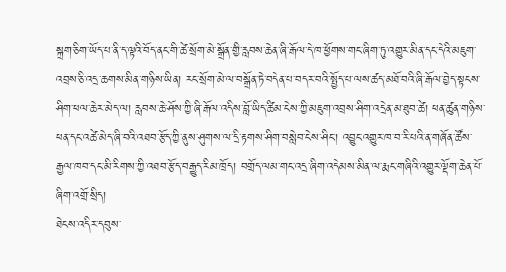སྐྲག་ཅིག་ཡོད་པ་ནི་ད་ལྟའི་བོད་ནང་གི་ཚེ་སྲོག་མེ་སྒྲོན་གྱི་རླབས་ཆེན་ཞི་རྒོལ་དེ་ཁ་ཕྱོགས་གང་ཞིག་ཏུ་འགྱུར་མིན་དང་དེའི་མཇུག་འབྲས་ཅི་འདྲ་ཆགས་མིན་གཉིས་ཡིན། རང་སྲོག་མེ་ལ་བསྒྲོན་ཏེ་བདེན་པ་བདར་བའི་སྤྱོད་པ་ལས་ཚད་མཐོ་བའི་ཞི་རྒོལ་བྱེད་སྟངས་ཤིག་ཕལ་ཆེར་མེད་ལ། རླབས་ཆེ་ཤོས་ཀྱི་ཞི་རྒོལ་འདིས་བློ་ཡིད་ཚིམ་ངེས་ཀྱི་མཇུག་འབྲས་ཤིག་འདྲེན་མ་ཐུབ་ཚེ། ཕན་ཚུན་གཉིས་ཕན་དང་འཚེ་མེད་ཞི་བའི་འཐབ་རྩོད་ཀྱི་ནུས་ཤུགས་ལ་དྲི་རྟགས་ཤིག་བསླེབ་ངེས་ཤིང་། འབྱུང་འགྱུར་ཁ་བ་རི་པའི་ན་གཞོན་ཚོས་རྒྱལ་ཁབ་དང་མི་རིགས་ཀྱི་འཐབ་རྩོད་བརྒྱུད་རིམ་ཁྲོད། བགྲོད་ལམ་གང་འདྲ་ཞིག་འདེམས་མིན་ལ་རྨང་གཞིའི་འགྱུར་ལྡོག་ཆེན་པོ་ཞིག་འགྲོ་སྲིད།
ཐེངས་འདིར་དབུས་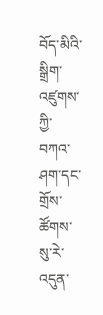བོད་མིའི་སྒྲིག་འཛུགས་ཀྱི་བཀའ་ཤག་དང་གྲོས་ཚོགས་སུ་རེ་འདུན་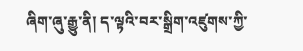ཞིག་ཞུ་རྒྱུ་ནི། ད་ལྟའི་བར་སྒྲིག་འཛུགས་ཀྱི་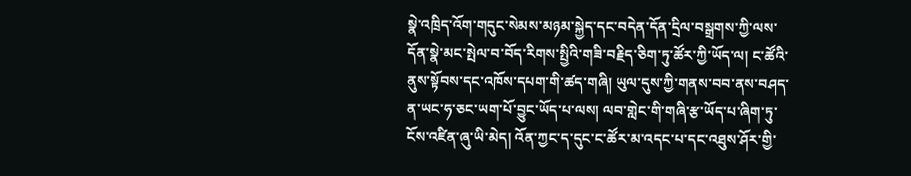སྣེ་འཁྲིད་འོག་གདུང་སེམས་མཉམ་སྐྱེད་དང་བདེན་དོན་དྲིལ་བསྒྲགས་ཀྱི་ལས་དོན་སྣེ་མང་སྤེལ་བ་བོད་རིགས་སྤྱིའི་གཟི་བརྗིད་ཅིག་ཏུ་ཚོར་ཀྱི་ཡོད་ལ། ང་ཚོའི་ནུས་སྟོབས་དང་འཁོས་དཔག་གི་ཚད་གཞི། ཡུལ་དུས་ཀྱི་གནས་བབ་ནས་བཤད་ན་ཡང་ཧ་ཅང་ཡག་པོ་བྱུང་ཡོད་པ་ལས། ལབ་གླེང་གི་གཞི་རྩ་ཡོད་པ་ཞིག་ཏུ་ངོས་འཛིན་ཞུ་ཡི་མེད། འོན་ཀྱང་ད་དུང་ང་ཚོར་མ་འདང་པ་དང་འཐུས་ཤོར་གྱི་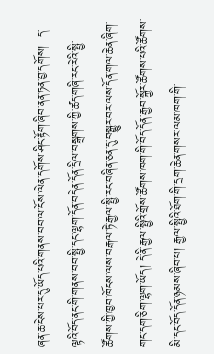ཞན་ཆ་ངེས་པར་དུ་ཡོད་པའི་གནས་བབ་ལ་ངོས་ལེན་དགོས་ཤིང་རྟོག་ཞིབ་ནན་ཏན་བྱ་དགོས།  ད་ལྟའི་བོད་ནང་གི་གནས་བབ་སྤྱི་དང་ལྷག་དོན་བདེན་དོན་དྲིལ་བསྒྲགས་ཀྱི་ཚད་གཞི་རང་རེའི་སྤྱི་ཚོགས་ཀྱི་ཁྱབ་ཁོངས་ལས་བརྒལ་ཏེ་རྒྱལ་སྤྱི་རང་བཞིན་ཅན་དུ་བསྒྱུར་བར་ལས་དོན་གལ་ཆེན་ཞིག་གང་དག་ཅིག་ལྷག་ཡོད། དེ་ནི་རྒྱལ་སྤྱིའི་གྲོས་ཚོགས་ཁག་གི་བོད་དོན་རྒྱབ་སྐྱོར་ཚོགས་པའི་ཚོགས་མི་དང་བོད་དོན་ཉམས་ཞིབ་པ། རྒྱལ་སྤྱིའི་ཐོག་གི་དྲག་ཆེན་གསར་ལམ་ཁག་གི་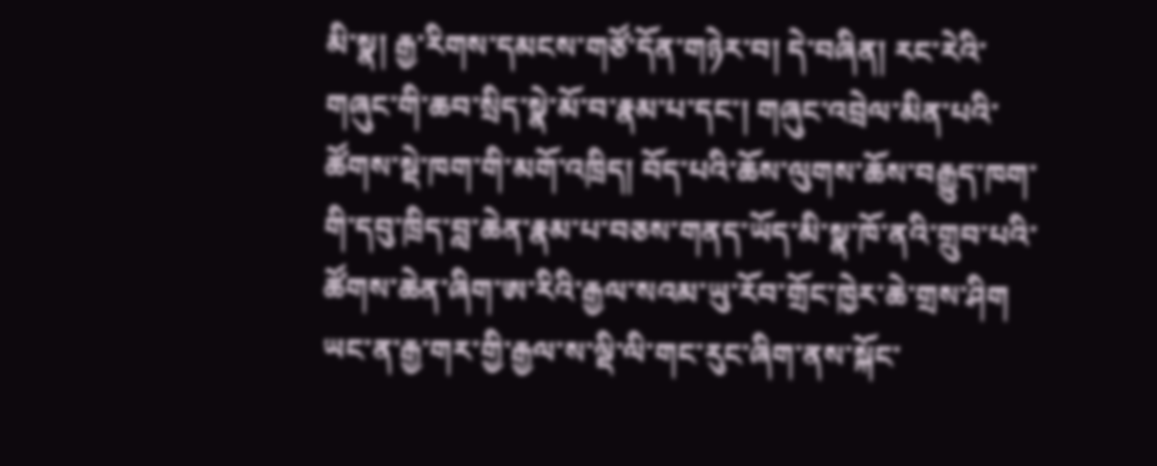མི་སྣ། རྒྱ་རིགས་དམངས་གཙོ་དོན་གཉེར་བ། དེ་བཞིན། རང་རེའི་གཞུང་གི་ཆབ་སྲིད་སྣེ་མོ་བ་རྣམ་པ་དང་། གཞུང་འབྲེལ་མིན་པའི་ཚོགས་སྡེ་ཁག་གི་མགོ་འཁྲིད། བོད་པའི་ཆོས་ལུགས་ཆོས་བརྒྱུད་ཁག་གི་དབུ་ཁྲིད་བླ་ཆེན་རྣམ་པ་བཅས་གནད་ཡོད་མི་སྣ་ཁོ་ནའི་གྲུབ་པའི་ཚོགས་ཆེན་ཞིག་ཨ་རིའི་རྒྱལ་སའམ་ཡུ་རོབ་གྲོང་ཁྱེར་ཆེ་གྲས་ཤིག ཡང་ན་རྒྱ་གར་གྱི་རྒྱལ་ས་ལྡི་ལི་གང་རུང་ཞིག་ནས་སྐོང་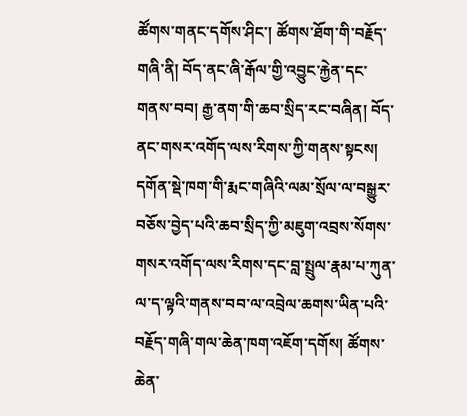ཚོགས་གནང་དགོས་ཤིང་། ཚོགས་ཐོག་གི་བརྗོད་གཞི་ནི། བོད་ནང་ཞི་རྒོལ་གྱི་འབྱུང་རྐྱེན་དང་གནས་བབ། རྒྱ་ནག་གི་ཆབ་སྲིད་རང་བཞིན། བོད་ནང་གསར་འགོད་ལས་རིགས་ཀྱི་གནས་སྟངས།  དགོན་སྡེ་ཁག་གི་རྨང་གཞིའི་ལམ་སྲོལ་ལ་བསྒྱུར་བཅོས་བྱེད་པའི་ཆབ་སྲིད་ཀྱི་མཇུག་འབྲས་སོགས་གསར་འགོད་ལས་རིགས་དང་བླ་སྤྲུལ་རྣམ་པ་ཀུན་ལ་ད་ལྟའི་གནས་བབ་ལ་འབྲེལ་ཆགས་ཡིན་པའི་བརྗོད་གཞི་གལ་ཆེན་ཁག་འཇོག་དགོས། ཚོགས་ཆེན་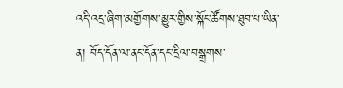འདི་འདྲ་ཞིག་མགྱོགས་མྱུར་གྱིས་སྐོང་ཚོགས་ཐུབ་པ་ཡིན་ན། བོད་དོན་ལ་ནང་དོན་དང་དྲིལ་བསྒྲགས་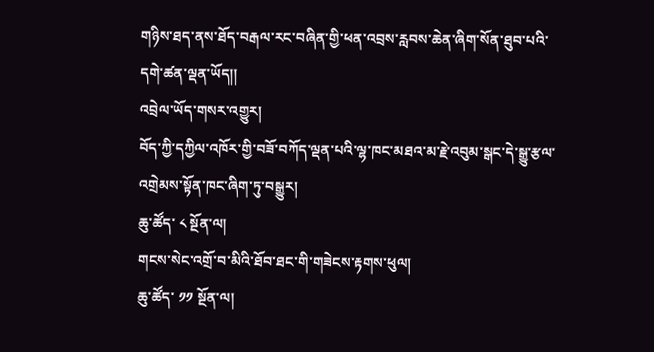གཉིས་ཐད་ནས་ཐོད་བརྒལ་རང་བཞིན་གྱི་ཕན་འབྲས་རླབས་ཆེན་ཞིག་སོན་ཐུབ་པའི་དགེ་ཚན་ལྡན་ཡོད།།
འབྲེལ་ཡོད་གསར་འགྱུར།
བོད་ཀྱི་དཀྱིལ་འཁོར་གྱི་བཟོ་བཀོད་ལྡན་པའི་ལྷ་ཁང་མཐའ་མ་རྗེ་འབུམ་སྒང་དེ་སྒྱུ་རྩལ་འགྲེམས་སྟོན་ཁང་ཞིག་ཏུ་བསྒྱུར།
ཆུ་ཚོད་ ༨ སྔོན་ལ།
གངས་སེང་འགྲོ་བ་མིའི་ཐོབ་ཐང་གི་གཟེངས་རྟགས་ཕུལ།
ཆུ་ཚོད་ ༡༡ སྔོན་ལ།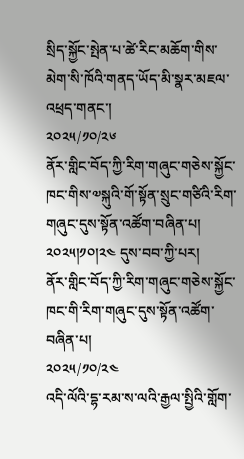སྲིད་སྐྱོང་སྤེན་པ་ཚེ་རིང་མཆོག་གིས་མེག་སི་ཁོའི་གནད་ཡོད་མི་སྣར་མཇལ་འཕྲད་གནང་།
༢༠༢༥/༡༠/༢༦
ནོར་གླིང་བོད་ཀྱི་རིག་གཞུང་གཅེས་སྐྱོང་ཁང་གིས་༧སྐུའི་གོ་སྟོན་སྲུང་གཙིའི་རིག་གཞུང་དུས་སྟོན་འཚོག་བཞིན་པ། ༢༠༢༥།༡༠།༢༤ དུས་བབ་ཀྱི་པར།
ནོར་གླིང་བོད་ཀྱི་རིག་གཞུང་གཅེས་སྐྱོང་ཁང་གི་རིག་གཞུང་དུས་སྟོན་འཚོག་བཞིན་པ།
༢༠༢༥/༡༠/༢༤
འདི་ལོའི་དྷ་རམ་ས་ལའི་རྒྱལ་སྤྱིའི་གློག་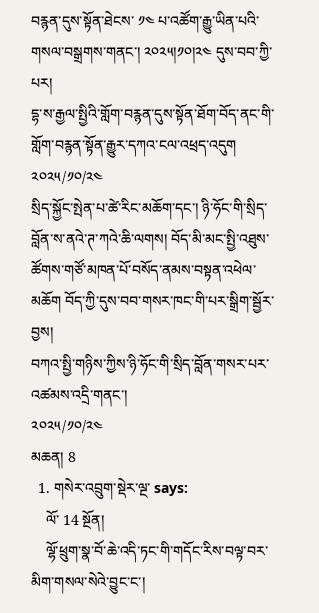བརྙན་དུས་སྟོན་ཐེངས་ ༡༤ པ་འཚོག་རྒྱུ་ཡིན་པའི་གསལ་བསྒྲགས་གནང་། ༢༠༢༥།༡༠།༢༤ དུས་བབ་ཀྱི་པར།
དྷ་ས་རྒྱལ་སྤྱིའི་གློག་བརྙན་དུས་སྟོན་ཐོག་བོད་ནང་གི་གློག་བརྙན་སྟོན་རྒྱུར་དཀའ་ངལ་འཕྲད་འདུག
༢༠༢༥/༡༠/༢༤
སྲིད་སྐྱོང་སྤེན་པ་ཚེ་རིང་མཆོག་དང་། ཉི་ཧོང་གི་སྲིད་བློན་ས་ནའེ་ཊ་ཀའེ་ཆི་ལགས། བོད་མི་མང་སྤྱི་འཐུས་ཚོགས་གཙོ་མཁན་པོ་བསོད་ནམས་བསྟན་འཕེལ་མཆོག བོད་ཀྱི་དུས་བབ་གསར་ཁང་གི་པར་སྒྲིག་སྦྱོར་བྱས།
བཀའ་སྤྱི་གཉིས་ཀྱིས་ཉི་ཧོང་གི་སྲིད་བློན་གསར་པར་འཚམས་འདྲི་གནང་།
༢༠༢༥/༡༠/༢༤
མཆན། 8
  1. གསེར་འབྲུག་སྡེར་ལྔ་ says:
    ལོ་ 14 སྔོན།
    ལྷོ་ཕྲུག་སྣ་བོ་ཆེ་འདི་ཏང་གི་གདོང་རིས་བལྟ་བར་མིག་གསལ་སེའེ་བྱུང་ང་།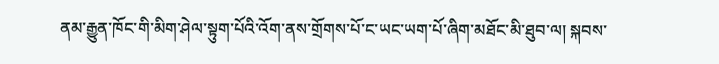ནམ་རྒྱུན་ཁོང་གི་མིག་ཤེལ་སྟུག་པོའི་འོག་ནས་གྲོགས་པོ་ང་ཡང་ཡག་པོ་ཞིག་མཐོང་མི་ཐུབ་ལ། སྐབས་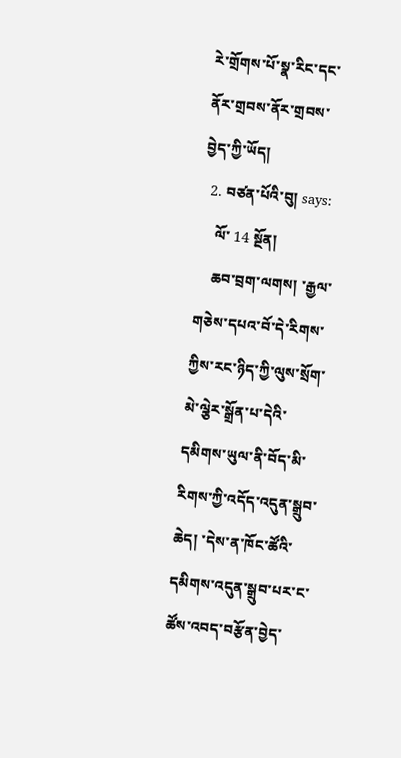རེ་གྲོགས་པོ་སྣ་རིང་དང་ནོར་གྲབས་ནོར་གྲབས་བྱེད་ཀྱི་ཡོད།
  2. བཙན་པོའི་བུ། says:
    ལོ་ 14 སྔོན།
    ཆབ་བྲག་ལགས། ་རྒྱལ་གཅེས་དཔའ་བོ་དེ་རིགས་ཀྱིས་རང་ཉིད་ཀྱི་ལུས་སྲོག་མེ་ལྕེར་སྒྲོན་པ་དེའི་དམིགས་ཡུལ་ནི་བོད་མི་རིགས་ཀྱི་འདོད་འདུན་སྒྲུབ་ཆེད། ་དེས་ན་ཁོང་ཚོའི་དམིགས་འདུན་སྒྲུབ་པར་ང་ཚོས་འབད་བརྩོན་བྱེད་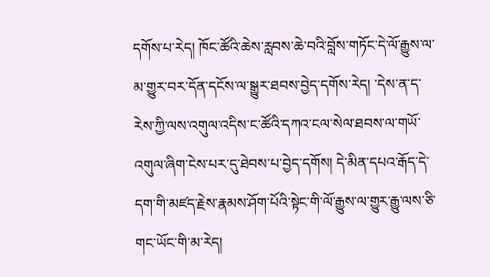དགོས་པ་རེད། ཁོང་ཚོའི་ཆེས་རླབས་ཆེ་བའི་བློས་གཏོང་དེ་ལོ་རྒྱུས་ལ་མ་གྱུར་བར་དོན་དངོས་ལ་སྒྱུར་ཐབས་བྱེད་དགོས་རེད། ་དེས་ན་ད་རེས་ཀྱི་ལས་འགུལ་འདིས་ང་ཚོའི་དཀའ་ངལ་སེལ་ཐབས་ལ་གཡོ་འགུལ་ཞིག་ངེས་པར་དུ་ཐེབས་པ་བྱེད་དགོས། དེ་མིན་དཔའ་རྒོད་དེ་དག་གི་མཛད་རྗེས་རྣམས་ཤོག་པོའི་སྟེང་གི་ལོ་རྒྱུས་ལ་གྱུར་རྒྱུ་ལས་ཅི་གང་ཡོང་གི་མ་རེད།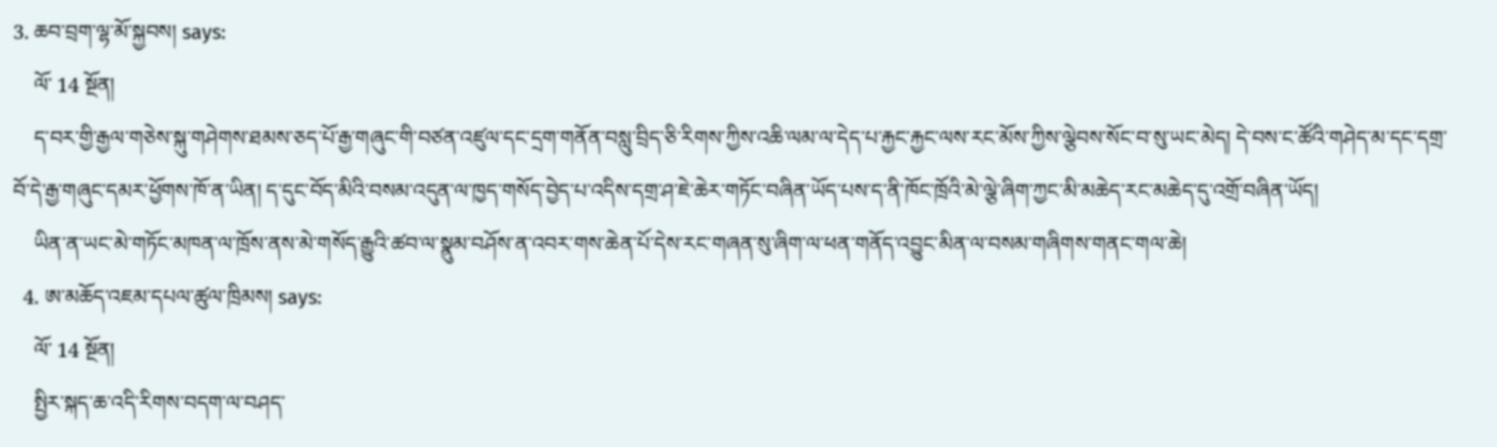3. ཆབ་བྲག་ལྷ་མོ་སྐྱབས། says:
    ལོ་ 14 སྔོན།
    ད་བར་གྱི་རྒྱལ་གཅེས་སྐུ་གཤེགས་ཐམས་ཅད་པོ་རྒྱ་གཞུང་གི་བཙན་འཛུལ་དང་དྲག་གནོན་བསླུ་བྲིད་ཅི་རིགས་ཀྱིས་འཆི་ལམ་ལ་དེད་པ་རྐྱང་རྐྱང་ལས་རང་མོས་ཀྱིས་ལྕེབས་སོང་བ་སུ་ཡང་མེད། དེ་བས་ང་ཚོའི་གཤེད་མ་དང་དགྲ་བོ་དེ་རྒྱ་གཞུང་དམར་ཕྱོགས་ཁོ་ན་ཡིན། ད་དུང་བོད་མིའི་བསམ་འདུན་ལ་ཁྱད་གསོད་བྱེད་པ་འདིས་དགྲ་ཤ་ཇེ་ཆེར་གཏོང་བཞིན་ཡོད་པས་ད་ནི་ཁོང་ཁྲོའི་མེ་ལྕེ་ཞིག་ཀྱང་མི་མཆེད་རང་མཆེད་དུ་འགྲོ་བཞིན་ཡོད།
    ཡིན་ན་ཡང་མེ་གཏོང་མཁན་ལ་ཁྲོས་ནས་མེ་གསོད་རྒྱུའི་ཚབ་ལ་སྣུམ་བཤོས་ན་འབར་གས་ཆེན་པོ་དེས་རང་གཞན་སུ་ཞིག་ལ་ཕན་གནོད་འབྱུང་མིན་ལ་བསམ་གཞིགས་གནང་གལ་ཆེ།
  4. ཨ་མཆོད་འཇམ་དཔལ་ཚུལ་ཁྲིམས། says:
    ལོ་ 14 སྔོན།
    སྤྱིར་སྐད་ཆ་འདི་རིགས་བདག་ལ་བཤད་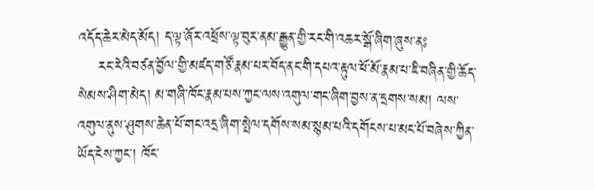འདོད་ཆེར་མེད་མོད། ད་ལྟ་ཞོར་འཕྲོས་ལྟ་བུར་ནམ་རྒྱུན་གྱི་རང་གི་འཆར་སྒོ་ཞིག་ཞུས་ནཿ
    རང་རེའི་བཙན་བྱོལ་གྱི་མཛད་གཙོ་རྣམ་པར་བོད་ནང་གི་དཔའ་རྟུལ་ཕོ་མོ་རྣམ་པ་ཇི་བཞིན་གྱི་ཆོད་སེམས་ཤིག་མེད། མ་གཞི་ཁོང་རྣམ་པས་ཀྱང་ལས་འགུལ་གང་ཞིག་བྱས་ན་དྲགས་སམ། ལས་འགུལ་ནུས་ཤུགས་ཆེན་པོ་གང་འདྲ་ཞིག་སྤེལ་དགོས་སམ་སྙམ་པའི་དགོངས་པ་མང་པོ་བཞེས་ཀྱིན་ཡོད་ངེས་ཀྱང་། ཁོང་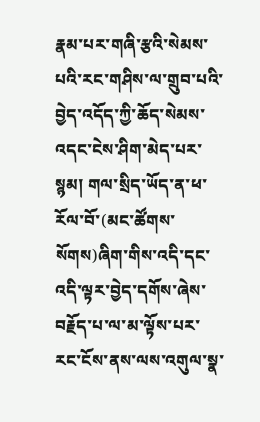རྣམ་པར་གཞི་རྩའི་སེམས་པའི་རང་གཤིས་ལ་གྲུབ་པའི་བྱེད་འདོད་ཀྱི་ཆོད་སེམས་འདང་ངེས་ཤིག་མེད་པར་སྙམ། གལ་སྲིད་ཡོད་ན་ཕ་རོལ་བོ་(མང་ཚོགས་སོགས)ཞིག་གིས་འདི་དང་འདི་ལྟར་བྱེད་དགོས་ཞེས་བརྗོད་པ་ལ་མ་ལྟོས་པར་རང་ངོས་ནས་ལས་འགུལ་སྣ་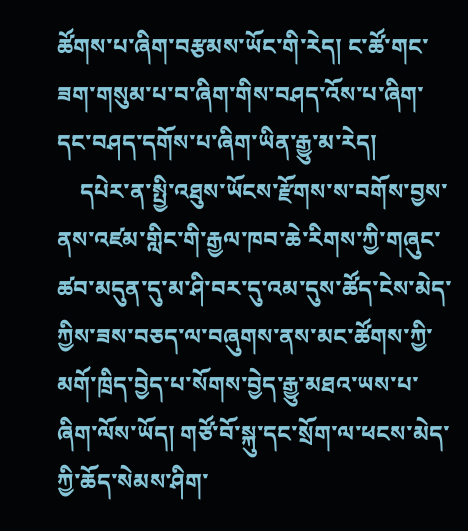ཚོགས་པ་ཞིག་བརྩམས་ཡོང་གི་རེད། ང་ཚོ་གང་ཟག་གསུམ་པ་བ་ཞིག་གིས་བཤད་འོས་པ་ཞིག་དང་བཤད་དགོས་པ་ཞིག་ཡིན་རྒྱུ་མ་རེད།
    དཔེར་ན་སྤྱི་འཐུས་ཡོངས་རྫོགས་ས་བགོས་བྱས་ནས་འཛམ་གླིང་གི་རྒྱལ་ཁབ་ཆེ་རིགས་ཀྱི་གཞུང་ཚབ་མདུན་དུ་མ་ཤི་བར་དུ་འམ་དུས་ཚོད་ངེས་མེད་ཀྱིས་ཟས་བཅད་ལ་བཞུགས་ནས་མང་ཚོགས་ཀྱི་མགོ་ཁྲིད་བྱེད་པ་སོགས་བྱེད་རྒྱུ་མཐའ་ཡས་པ་ཞིག་ལོས་ཡོད། གཙོ་བོ་སྐུ་དང་སྲོག་ལ་ཕངས་མེད་ཀྱི་ཆོད་སེམས་ཤིག་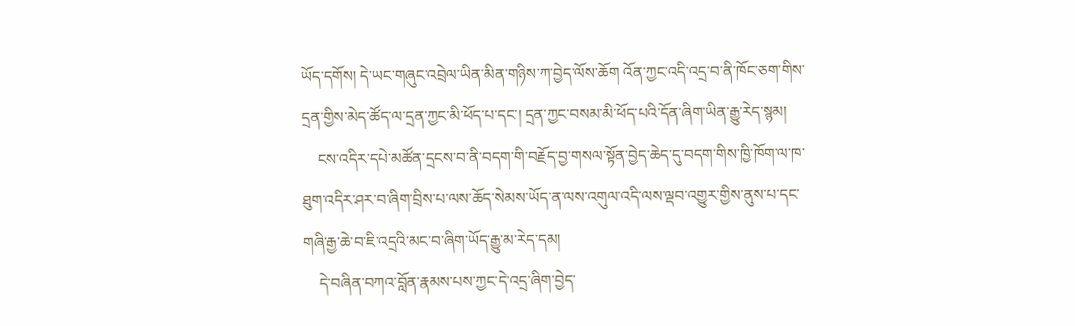ཡོད་དགོས། དེ་ཡང་གཞུང་འབྲེལ་ཡིན་མིན་གཉིས་ཀ་བྱེད་ལོས་ཆོག འོན་ཀྱང་འདི་འདྲ་བ་ནི་ཁོང་ཅག་གིས་དྲན་གྱིས་མེད་ཚོད་ལ་དྲན་ཀྱང་མི་ཕོད་པ་དང་། དྲན་ཀྱང་བསམ་མི་ཕོད་པའི་དོན་ཞིག་ཡིན་རྒྱུ་རེད་སྙམ།
    ངས་འདིར་དཔེ་མཚོན་དྲངས་བ་ནི་བདག་གི་བརྗོད་བྱ་གསལ་སྟོན་བྱེད་ཆེད་དུ་བདག་གིས་ཁྱི་ཁོག་ལ་ཁ་ཐུག་འདིར་ཤར་བ་ཞིག་བྲིས་པ་ལས་ཆོད་སེམས་ཡོད་ན་ལས་འགུལ་འདི་ལས་ལྡབ་འགྱུར་གྱིས་ནུས་པ་དང་གཞི་རྒྱ་ཆེ་བ་ཇི་འདྲའི་མང་བ་ཞིག་ཡོད་རྒྱུ་མ་རེད་དམ།
    དེ་བཞིན་བཀའ་བློན་རྣམས་པས་ཀྱང་དེ་འདྲ་ཞིག་བྱེད་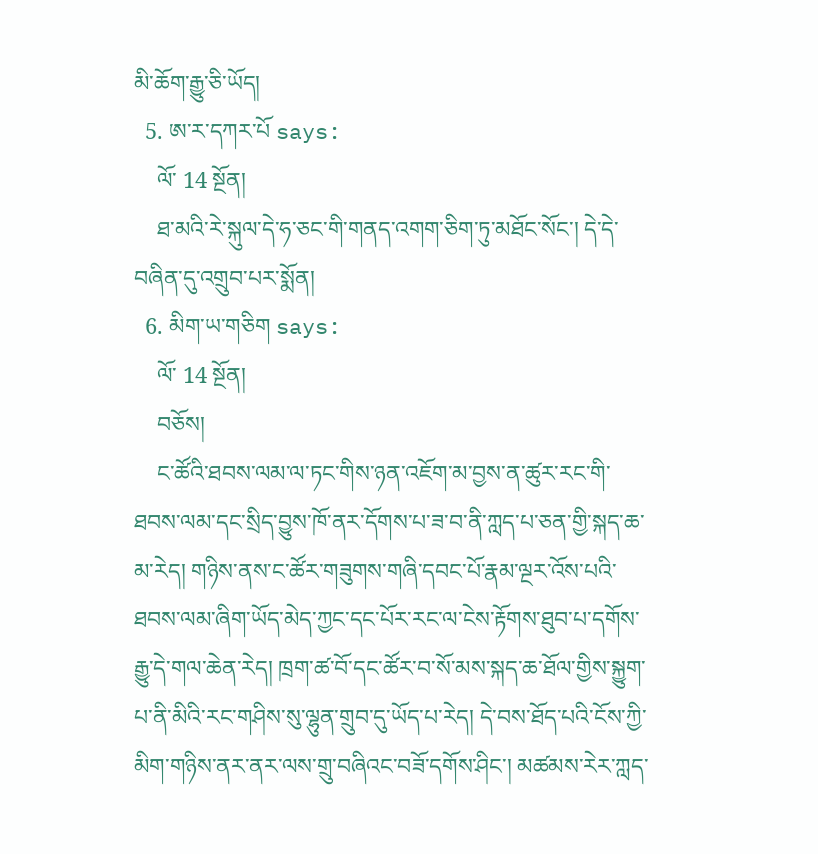མི་ཆོག་རྒྱུ་ཅི་ཡོད།
  5. ཨ་ར་དཀར་པོ says:
    ལོ་ 14 སྔོན།
    ཐ་མའི་རེ་སྐུལ་དེ་ཧ་ཅང་གི་གནད་འགག་ཅིག་ཏུ་མཐོང་སོང་། དེ་དེ་བཞིན་དུ་འགྲུབ་པར་སྨོན།
  6. མིག་ཡ་གཅིག says:
    ལོ་ 14 སྔོན།
    བཅོས།
    ང་ཚོའི་ཐབས་ལམ་ལ་ཏང་གིས་ཉན་འཇོག་མ་བྱས་ན་ཚུར་རང་གི་ཐབས་ལམ་དང་སྲིད་བྱུས་ཁོ་ནར་དོགས་པ་ཟ་བ་ནི་ཀླད་པ་ཅན་གྱི་སྐད་ཆ་མ་རེད། གཉིས་ནས་ང་ཚོར་གཟུགས་གཞི་དབང་པོ་རྣམ་ལྔར་འོས་པའི་ཐབས་ལམ་ཞིག་ཡོད་མེད་ཀྱང་དང་པོར་རང་ལ་ངེས་རྟོགས་ཐུབ་པ་དགོས་རྒྱུ་དེ་གལ་ཆེན་རེད། ཁྲག་ཚ་བོ་དང་ཚོར་བ་སོ་མས་སྐད་ཆ་ཐོལ་གྱིས་སྐྱུག་པ་ནི་མིའི་རང་གཤིས་སུ་ལྷུན་གྲུབ་དུ་ཡོད་པ་རེད། དེ་བས་ཐོད་པའི་ངོས་ཀྱི་མིག་གཉིས་ནར་ནར་ལས་གྲུ་བཞིའང་བཟོ་དགོས་ཤིང་། མཚམས་རེར་ཀླད་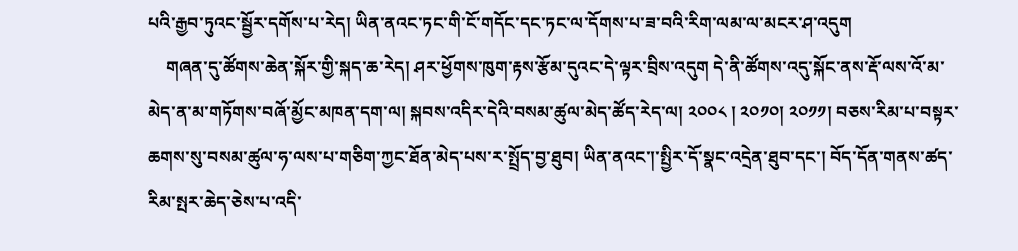པའི་རྒྱབ་ཏུའང་སྦྱོར་དགོས་པ་རེད། ཡིན་ནའང་ཏང་གི་ངོ་གདོང་དང་ཏང་ལ་དོགས་པ་ཟ་བའི་རིག་ལམ་ལ་མངར་ཤ་འདུག
    གཞན་དུ་ཚོགས་ཆེན་སྐོར་གྱི་སྐད་ཆ་རེད། ཤར་ཕྱོགས་ཁུག་རྟས་རྩོམ་དུའང་དེ་ལྟར་བྲིས་འདུག དེ་ནི་ཚོགས་འདུ་སྐོང་ནས་རྡོ་ལས་འོ་མ་མེད་ན་མ་གཏོགས་བཞོ་མྱོང་མཁན་དག་ལ། སྐབས་འདིར་དེའི་བསམ་ཚུལ་མེད་ཚོད་རེད་ལ། ༢༠༠༨ ། ༢༠༡༠། ༢༠༡༡། བཅས་རིམ་པ་བསྟར་ཆགས་སུ་བསམ་ཚུལ་ཧ་ལས་པ་གཅིག་ཀྱང་ཐོན་མེད་པས་ར་སྤྲོད་བྱ་ཐུབ། ཡིན་ནའང་།་སྤྱིར་དོ་སྣང་འདྲེན་ཐུབ་དང་། བོད་དོན་གནས་ཚད་རིམ་སྤར་ཆེད་ཅེས་པ་འདི་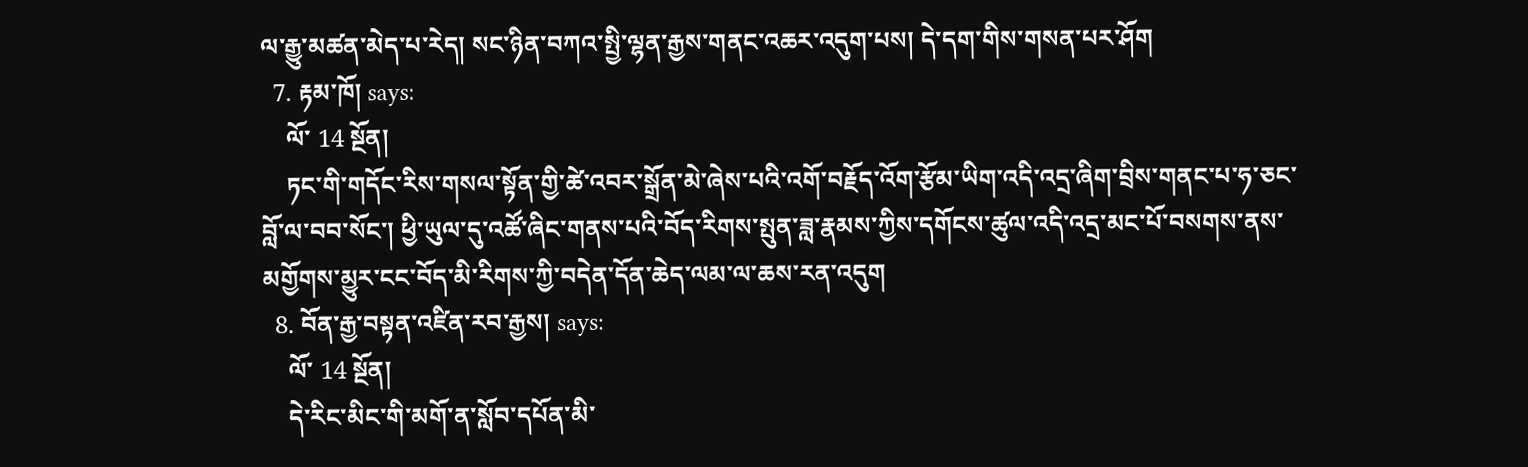ལ་རྒྱུ་མཚན་མེད་པ་རེད། སང་ཉིན་བཀའ་སྤྱི་ལྷན་རྒྱས་གནང་འཆར་འདུག་པས། དེ་དག་གིས་གསན་པར་ཤོག
  7. རྟམ་ཁོ། says:
    ལོ་ 14 སྔོན།
    ཏང་གི་གདོང་རིས་གསལ་སྟོན་གྱི་ཚེ་འབར་སྒྲོན་མེ་ཞེས་པའི་འགོ་བརྗོད་འོག་རྩོམ་ཡིག་འདི་འདྲ་ཞིག་བྲིས་གནང་པ་ཧ་ཅང་བློ་ལ་བབ་སོང་། ཕྱི་ཡུལ་དུ་འཚོ་ཞིང་གནས་པའི་བོད་རིགས་སྤུན་ཟླ་རྣམས་ཀྱིས་དགོངས་ཚུལ་འདི་འདྲ་མང་པོ་བསགས་ནས་མགྱོགས་མྱུར་ངང་བོད་མི་རིགས་ཀྱི་བདེན་དོན་ཆེད་ལམ་ལ་ཆས་རན་འདུག
  8. བོན་རྒྱ་བསྟན་འཛིན་རབ་རྒྱས། says:
    ལོ་ 14 སྔོན།
    དེ་རིང་མིང་གི་མགོ་ན་སློབ་དཔོན་མི་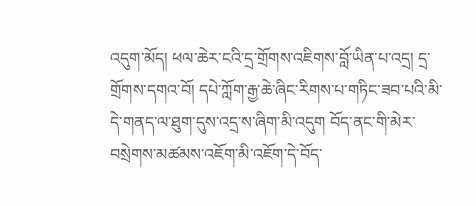འདུག་མོད། ཕལ་ཆེར་ངའི་དྲ་གྲོགས་འཇིགས་བློ་ཡིན་པ་འདྲ། དྲ་གྲོགས་དགའ་བོ། དཔེ་ཀློག་རྒྱ་ཆེ་ཞིང་རིགས་པ་གཏིང་ཟབ་པའི་མི་དེ་གནད་ལ་ཐུག་དུས་འདྲ་ས་ཞིག་མི་འདུག བོད་ནང་གི་མེར་བསྲེགས་མཚམས་འཇོག་མི་འཇོག་དེ་བོད་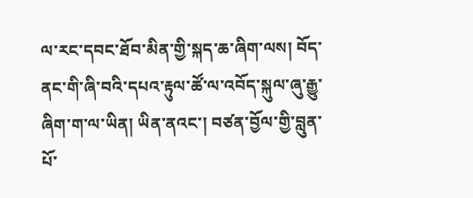ལ་རང་དབང་ཐོབ་མིན་གྱི་སྐད་ཆ་ཞིག་ལས། བོད་ནང་གི་ཞི་བའི་དཔའ་རྟུལ་ཚོ་ལ་འབོད་སྐུལ་ཞུ་རྒྱུ་ཞིག་ག་ལ་ཡིན། ཡིན་ནའང་། བཙན་བྱོལ་གྱི་བླུན་པོ་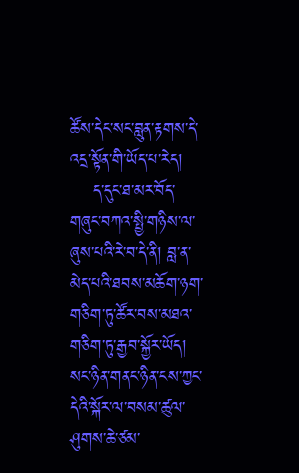ཚོས་དེང་སང་བླུན་རྟགས་དེ་འདྲ་སྟོན་གི་ཡོད་པ་རེད།
    ད་དུང་ཐ་མར་བོད་གཞུང་བཀའ་སྤྱི་གཉིས་ལ་ཞུས་པའི་རེ་བ་དེ་ནི། བླ་ན་མེད་པའི་ཐབས་མཆོག་ཉག་གཅིག་ཏུ་ཚོར་བས་མཐའ་གཅིག་ཏུ་རྒྱབ་སྐྱོར་ཡོད། སང་ཉིན་གནང་ཉིན་ངས་ཀྱང་དེའི་སྐོར་ལ་བསམ་ཚུལ་ཤུགས་ཆེ་ཙམ་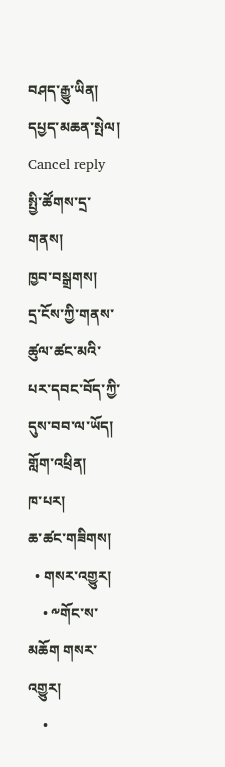བཤད་རྒྱུ་ཡིན།
དཔྱད་མཆན་སྤེལ། Cancel reply
སྤྱི་ཚོགས་དྲ་གནས།
ཁྱབ་བསྒྲགས།
དྲ་ངོས་ཀྱི་གནས་ཚུལ་ཚང་མའི་པར་དབང་བོད་ཀྱི་དུས་བབ་ལ་ཡོད།
གློག་འཕྲིན།
ཁ་པར།
ཆ་ཚང་གཟིགས།
  • གསར་འགྱུར།
    • ༸གོང་ས་མཆོག གསར་འགྱུར།
    •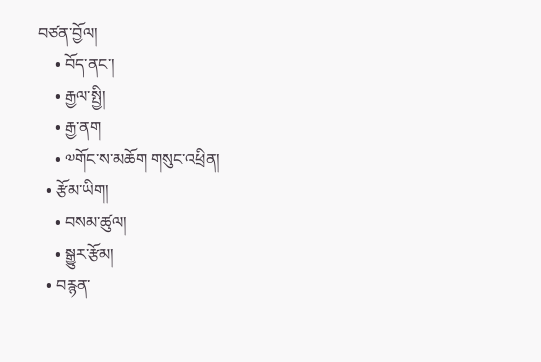བཙན་བྱོལ།
    • བོད་ནང་།
    • རྒྱལ་སྤྱི།
    • རྒྱ་ནག
    • ༧གོང་ས་མཆོག གསུང་འཕྲིན།
  • རྩོམ་ཡིག།
    • བསམ་ཚུལ།
    • སྒྱུར་རྩོམ།
  • བརྙན་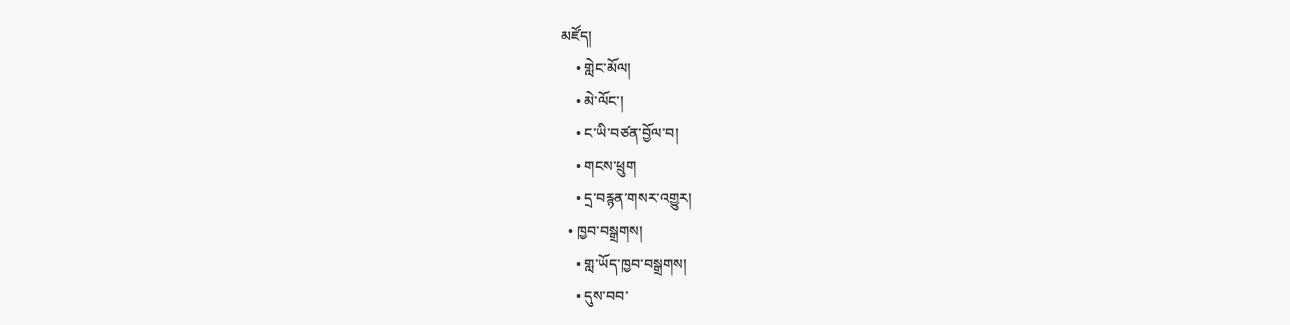མཛོད།
    • གླེང་མོལ།
    • མེ་ལོང་།
    • ང་ཡི་བཙན་བྱོལ་བ།
    • གངས་ཕྲུག
    • དྲ་བརྙན་གསར་འགྱུར།
  • ཁྱབ་བསྒྲགས།
    • གླ་ཡོད་ཁྱབ་བསྒྲགས།
    • དུས་བབ་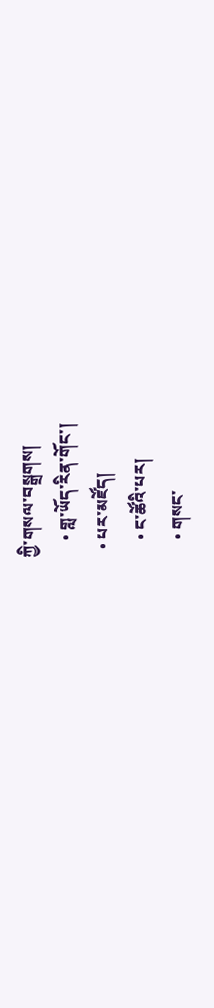ཀྱི་གསལ་བསྒྲགས།
    • གླ་ཡོད་རིན་གོང་།
  • པར་མཛོད།
    • ང་ཚོའི་པར།
    • གསང་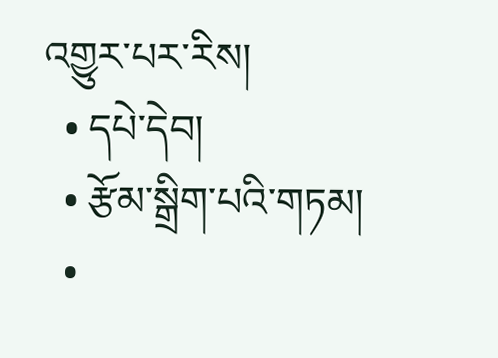འགྱུར་པར་རིས།
  • དཔེ་དེབ།
  • རྩོམ་སྒྲིག་པའི་གཏམ།
  •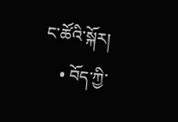ང་ཚོའི་སྐོར།
    • བོད་ཀྱི་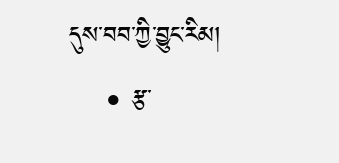དུས་བབ་ཀྱི་བྱུང་རིམ།
    • རྩ་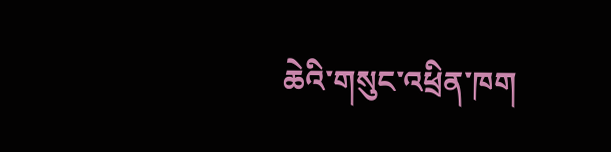ཆེའི་གསུང་འཕྲིན་ཁག